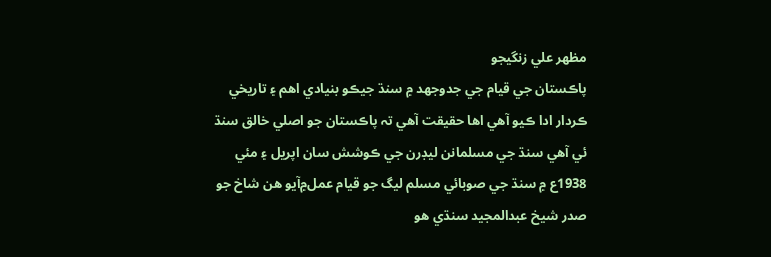مظھر علي زنگيجو
پاڪستان جي قيام جي جدوجھد ۾ سنڌ جيڪو بنيادي اھم ۽ تاريخي ڪردار ادا ڪيو آهي اھا حقيقت آھي تہ پاڪستان جو اصلي خالق سنڌ ئي آھي سنڌ جي مسلمانن ليڊرن جي ڪوشش سان اپريل ۽ مئي 1938ع ۾ سنڌ جي صوبائي مسلم ليگ جو قيام عمل۾آيو ھن شاخ جو صدر شيخ عبدالمجيد سنڌي ھو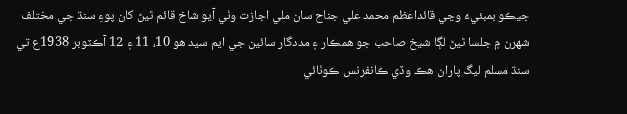جيڪو بمبئيءَ وڃي قائداعظم محمد علي جناح سان ملي اجازت وٺي آيو شاخ قائم ٿيڻ کان پوءِ سنڌ جي مختلف شهرن ۾ جلسا ٿيڻ لڳا شيخ صاحب جو ھمڪار ۽ مددگار سائين جي ايم سيد ھو 10، 11 ۽ 12 آڪٽوبر 1938ع تي سنڌ مسلم ليگ پاران ھڪ وڏي ڪانفرنس ڪوٺائي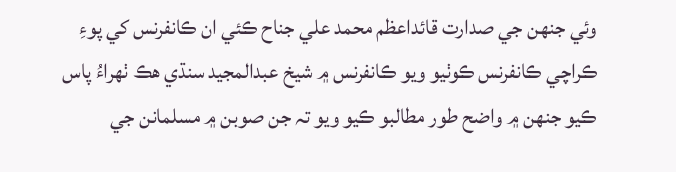وئي جنهن جي صدارت قائداعظم محمد علي جناح ڪئي ان ڪانفرنس کي پوءِ ڪراچي ڪانفرنس ڪوٺيو ويو ڪانفرنس ۾ شيخ عبدالمجيد سنڌي ھڪ ٺھراءُ پاس ڪيو جنھن ۾ واضح طور مطالبو ڪيو ويو تہ جن صوبن ۾ مسلمانن جي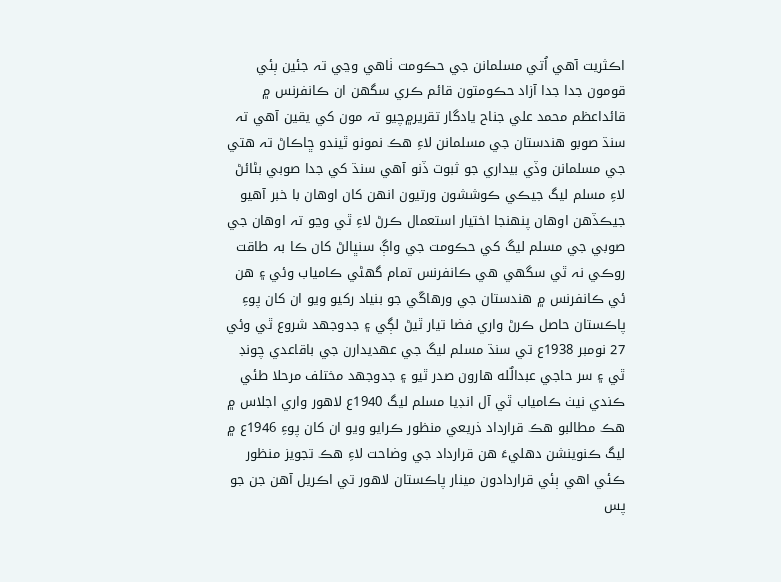اڪثريت آهي اُتي مسلمانن جي حڪومت ٺاهي وڃي تہ جئين ٻئي قومون جدا جدا آزاد حڪومتون قائم ڪري سگھن ان ڪانفرنس ۾ قائداعظم محمد علي جناح يادگار تقرير۾چيو تہ مون کي يقين آهي تہ سنڌ صوبو ھندستان جي مسلمانن لاءِ ھڪ نمونو ٿيندو ڇاڪاڻ تہ ھتي جي مسلمانن وڏي بيداري جو ثبوت ڏنو آهي سنڌ کي جدا صوبي بڻائڻ لاءِ مسلم ليگ جيڪي ڪوششون ورتيون انهن کان اوھان با خبر آھيو جيڪڏهن اوهان پنھنجا اختيار استعمال ڪرڻ لاءِ ٿي وڃو تہ اوھان جي صوبي جي مسلم ليگ کي حڪومت جي واڳ سنڀالڻ کان ڪا بہ طاقت روڪي نہ ٿي سگهي ھي ڪانفرنس تمام گهڻي ڪامياب وئي ۽ ھن ئي ڪانفرنس ۾ ھندستان جي ورھاڱي جو بنياد رکيو ويو ان کان پوءِ پاڪستان حاصل ڪرڻ واري فضا تيار ٿيڻ لڳي ۽ جدوجھد شروع ٿي وئي 27 نومبر 1938ع تي سنڌ مسلم ليگ جي عهديدارن جي باقاعدي چونڊ ٿي ۽ سر حاجي عبدالٌله هارون صدر ٿيو ۽ جدوجھد مختلف مرحلا طئي ڪندي نيٺ ڪامياب ٿي آل انڊيا مسلم ليگ 1940ع لاھور واري اجلاس ۾ ھڪ مطالبو ھڪ قرارداد ذريعي منظور ڪرايو ويو ان کان پوءِ 1946ع ۾ ليگ ڪنوينشن دھليءَ ھن قرارداد جي وضاحت لاءِ ھڪ تجويز منظور ڪئي اھي ٻئي قراردادون مينار پاڪستان لاھور تي اڪريل آهن جن جو پس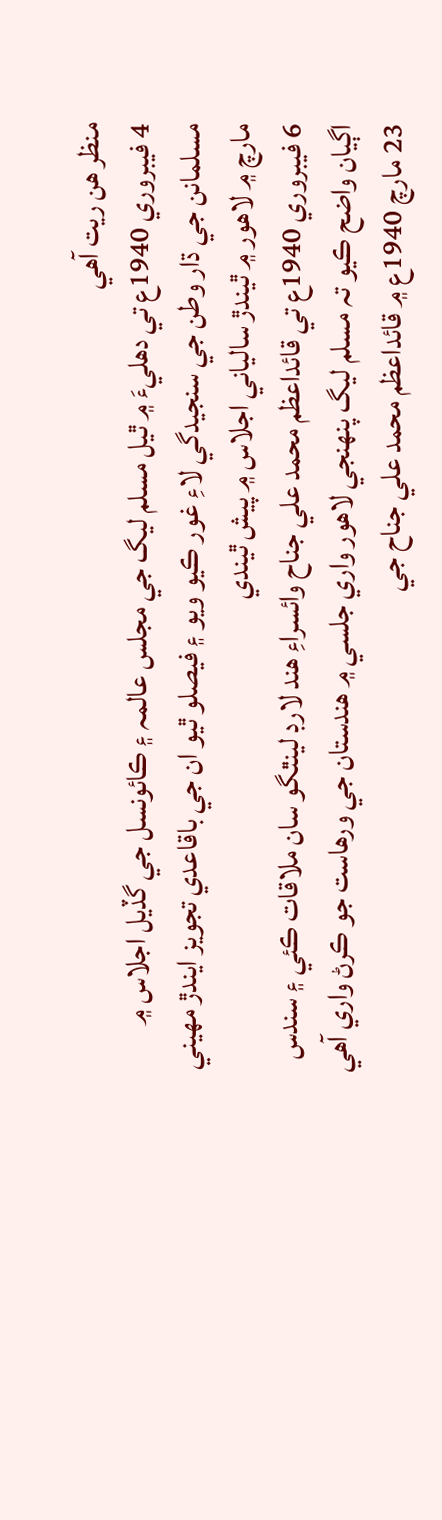منظر ھن ريت آھي
4 فيبروري 1940ع تي دھليءَ ۾ ٿيل مسلم ليگ جي مجلس عالمہ ۽ ڪائونسل جي گڏيل اجلاس ۾ مسلمانن جي ڌار وطن جي سنجيدگي لاءِ غور ڪيو ويو ۽ فيصلو ٿيو ان جي باقاعدي تجويز ايندڙ مهيني مارچ ۾ لاھور ۾ ٿيندڙ سالياني اجلاس ۾ پيش ٿيندي
6 فيبروري 1940ع تي قائداعظم محمد علي جناح وائسراءِ ھند لارڊ لينٿگو سان ملاقات ڪئي ۽ سندس اڳيان واضح ڪيو تہ مسلم ليگ پنھنجي لاھور واري جلسي ۾ ھندستان جي ورھاست جو ڪرڻ واري آهي
23 مارچ 1940ع ۾ قائداعظم محمد علي جناح جي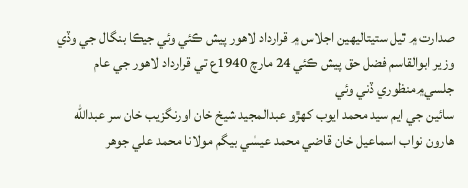صدارت ۾ ٿيل ستيتاليھين اجلاس ۾ قرارداد لاھور پيش ڪئي وئي جيڪا بنگال جي وڏي وزير ابوالقاسم فضل حق پيش ڪئي 24 مارچ 1940ع تي قرارداد لاھور جي عام جلسي۾منظوري ڏني وئي
سائين جي ايم سيد محمد ايوب کهڙو عبدالمجيد شيخ خان اورنگزيب خان سر عبدالله ھارون نواب اسماعيل خان قاضي محمد عيسٰي بيگم مولانا محمد علي جوھر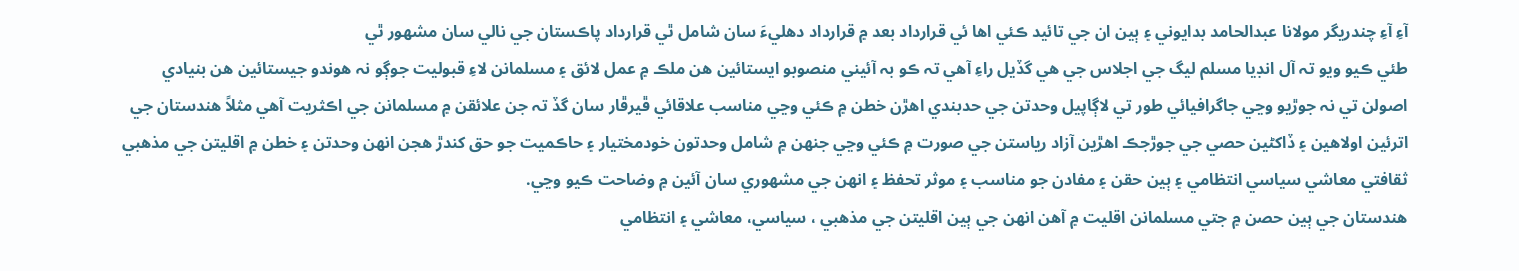آءِ آءِ چندريگر مولانا عبدالحامد بدايوني ۽ ٻين ان جي تائيد ڪئي اھا ئي قرارداد بعد ۾ قرارداد دھليءَ سان شامل ٿي قرارداد پاڪستان جي نالي سان مشهور ٿي
طئي ڪيو ويو تہ آل انڊيا مسلم ليگ جي اجلاس جي ھي گڏيل راءِ آھي تہ ڪو بہ آئيني منصوبو ايستائين ھن ملڪ ۾ عمل لائق ۽ مسلمانن لاءِ قبوليت جوڳو نہ ھوندو جيستائين ھن بنيادي اصولن تي نہ جوڙيو وڃي جاگرافيائي طور تي لاڳاپيل وحدتن جي حدبندي اھڙن خطن ۾ ڪئي وڃي مناسب علاقائي ڦيرڦار سان گڏ تہ جن علائقن ۾ مسلمانن جي اڪثريت آهي مثلاً ھندستان جي اترئين اولاھين ۽ ڏاکڻين حصي جي جوڙجڪ اھڙين آزاد رياستن جي صورت ۾ ڪئي وڃي جنھن ۾ شامل وحدتون خودمختيار ۽ حاڪميت جو حق کندڙ ھجن انھن وحدتن ۽ خطن ۾ اقليتن جي مذهبي ثقافتي معاشي سياسي انتظامي ۽ ٻين حقن ۽ مفادن جو مناسب ۽ موثر تحفظ ۽ انھن جي مشھوري سان آئين ۾ وضاحت ڪيو وڃي.
ھندستان جي ٻين حصن ۾ جتي مسلمانن اقليت ۾ آهن انھن جي ٻين اقليتن جي مذهبي ، سياسي، معاشي ۽ انتظامي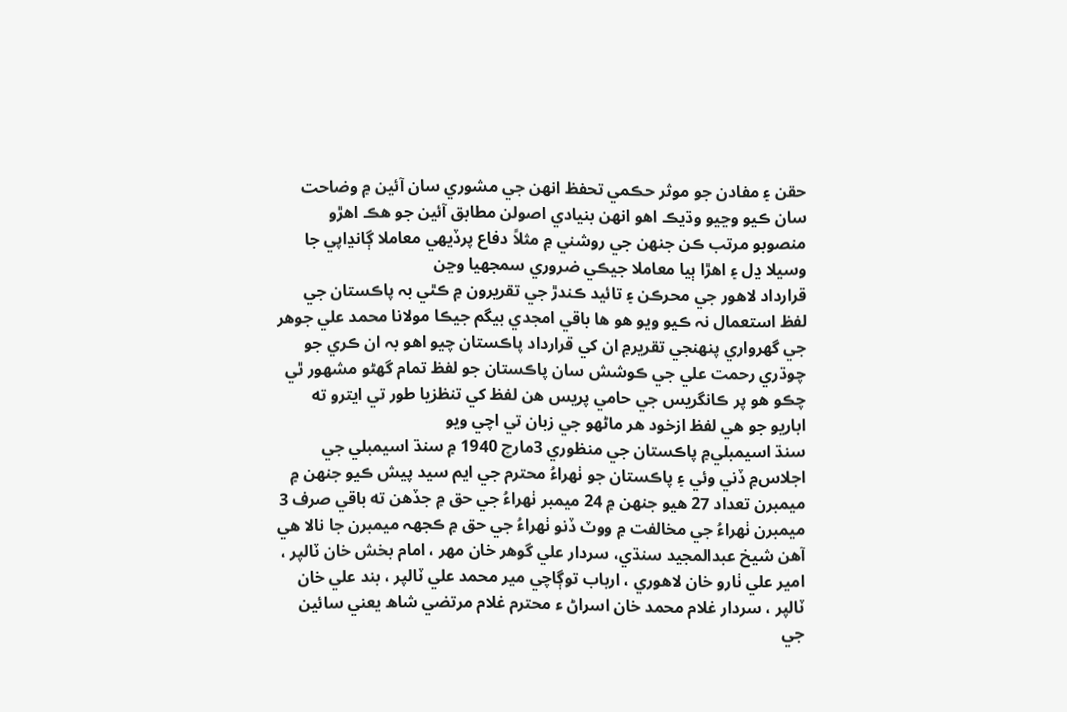حقن ۽ مفادن جو موثر حڪمي تحفظ انھن جي مشوري سان آئين ۾ وضاحت سان ڪيو وڃيو وڌيڪ اھو انھن بنيادي اصولن مطابق آئين جو ھڪ اھڙو منصوبو مرتب ڪن جنهن جي روشني ۾ مثلاً دفاع پرڏيهي معاملا ڳانڍاپي جا وسيلا ڍل ۽ اھڙا ٻيا معاملا جيڪي ضروري سمجهيا وڃن
قرارداد لاھور جي محرڪن ۽ تائيد ڪندڙ جي تقريرون ۾ ڪٿي بہ پاڪستان جي لفظ استعمال نہ ڪيو ويو ھو ھا باقي امجدي بيگم جيڪا مولانا محمد علي جوھر جي گھرواري پنهنجي تقرير۾ ان کي قرارداد پاڪستان چيو اھو بہ ان ڪري جو چوڌري رحمت علي جي ڪوشش سان پاڪستان جو لفظ تمام گهڻو مشهور ٿي چڪو ھو پر ڪانگريس جي حامي پريس ھن لفظ کي تنظزيا طور تي ايترو ته اباريو جو ھي لفظ ازخود ھر ماڻھو جي زبان تي اچي ويو
سنڌ اسيمبلي۾ پاڪستان جي منظوري 3مارچ 1940 ۾ سنڌ اسيمبلي جي اجلاس۾ ڏني وئي ۽ پاڪستان جو ٺھراءُ محترم جي ايم سيد پيش ڪيو جنھن ۾ ميمبرن تعداد 27 ھيو جنھن ۾ 24 ميمبر ٺھراءُ جي حق ۾ جڏهن ته باقي صرف 3 ميمبرن ٺهراءُ جي مخالفت ۾ ووٽ ڏنو ٺھراءُ جي حق ۾ ڪجھہ ميمبرن جا نالا ھي آھن شيخ عبدالمجيد سنڌي، سردار علي گوهر خان مهر ، امام بخش خان ٽالپر ، امير علي ٺارو خان لاھوري ، ارباب توڳاچي مير محمد علي ٽالپر ، بند علي خان ٽالپر ، سردار غلام محمد خان اسراڻ ء محترم غلام مرتضي شاھ يعني سائين جي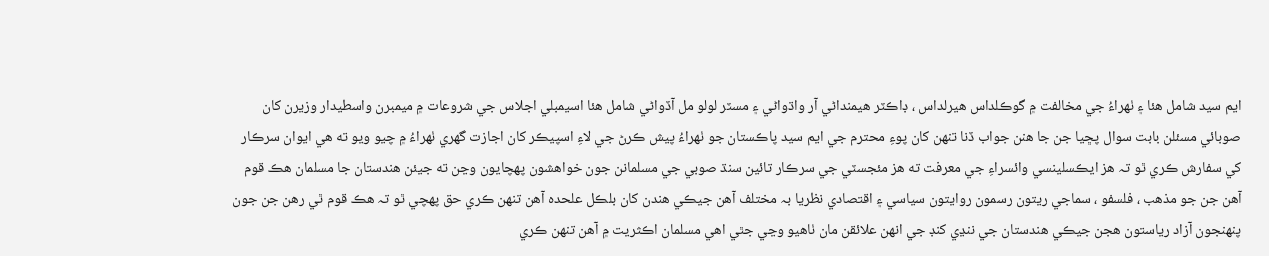ايم سيد شامل ھئا ۽ ٺھراءُ جي مخالفت ۾ گوڪلداس ھيرلداس ، ڊاڪٽر ھيمنداڻي آر واڌواڻي ۽ مسٽر لولو مل آڏواڻي شامل ھئا اسيمبلي اجلاس جي شروعات ۾ ميمبرن واسطيدار وزيرن کان صوبائي مسئلن بابت سوال پڇيا جن جا ھنن جواب ڏنا تنھن کان پوءِ محترم جي ايم سيد پاڪستان جو ٺھراءُ پيش ڪرڻ جي لاءِ اسپيڪر کان اجازت گهري ٺھراءُ ۾ چيو ويو ته ھي ايوان سرڪار کي سفارش ڪري ٿو تہ ھز ايڪسلينسي وائسراءِ جي معرفت ته ھز مئجسٽي جي سرڪار تائين سنڌ صوبي جي مسلمانن جون خواهشون پھچايون وڃن ته جيئن ھندستان جا مسلمان ھڪ قوم آھن جن جو مذهب ، فلسفو ، سماجي ريتون رسمون روايتون سياسي ۽ اقتصادي نظريا بہ مختلف آهن جيڪي ھندن کان بلڪل علحده آھن تنھن ڪري حق پھچي ٿو تہ ھڪ قوم ٿي رھن جن جون پنهنجون آزاد رياستون ھجن جيڪي ھندستان جي ننڍي کنڊ جي انھن علائقن مان ٺاھيو وڃي جٿي اھي مسلمان اڪثريت ۾ آهن تنھن ڪري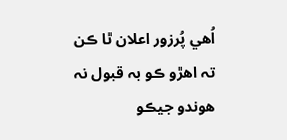اُھي پُرزور اعلان ٿا ڪن تہ اھڙو ڪو بہ قبول نہ ھوندو جيڪو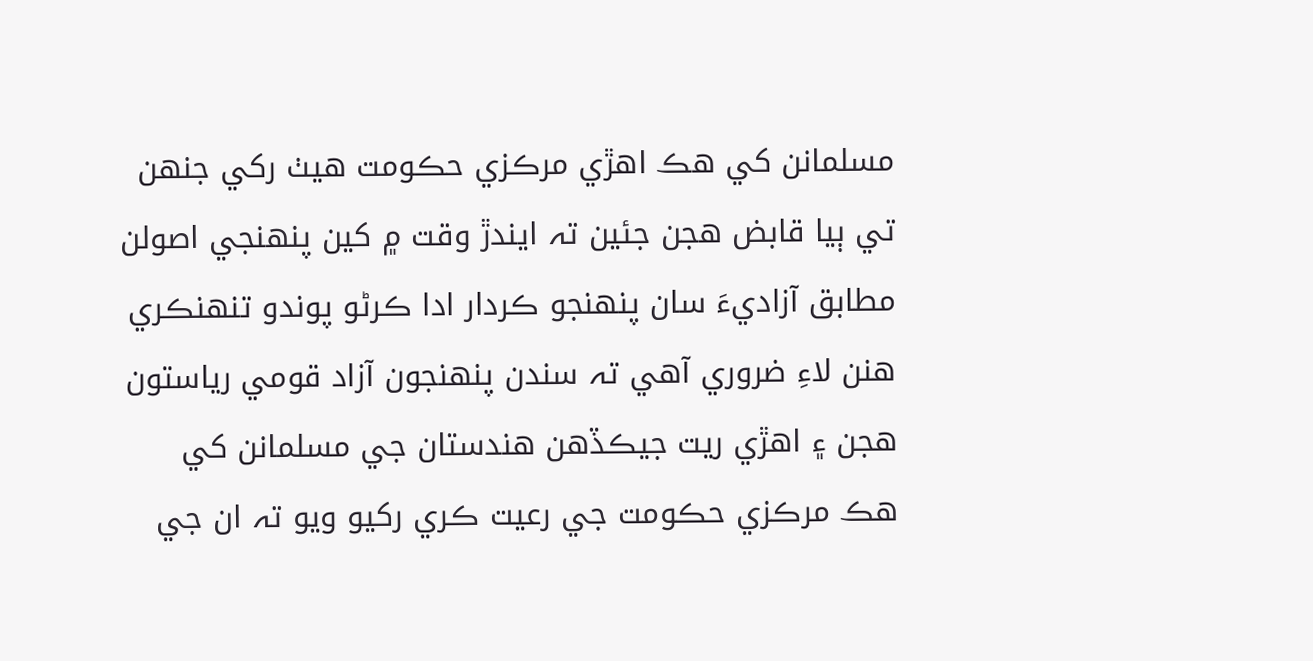مسلمانن کي هڪ اھڙي مرڪزي حڪومت ھيٺ رکي جنھن تي ٻيا قابض ھجن جئين تہ ايندڙ وقت ۾ کين پنھنجي اصولن مطابق آزاديءَ سان پنھنجو ڪردار ادا ڪرڻو پوندو تنهنڪري ھنن لاءِ ضروري آهي تہ سندن پنھنجون آزاد قومي رياستون ھجن ۽ اھڙي ريت جيڪڏهن ھندستان جي مسلمانن کي هڪ مرڪزي حڪومت جي رعيت ڪري رکيو ويو تہ ان جي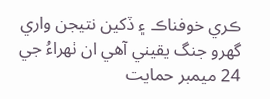ڪري خوفناڪ ۽ ڏکين نتيجن واري گھرو جنگ يقيني آھي ان ٺھراءُ جي 24 ميمبر حمايت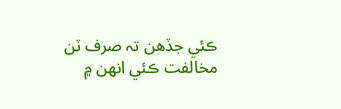ڪئي جڏھن تہ صرف ٽن مخالفت ڪئي انھن ۾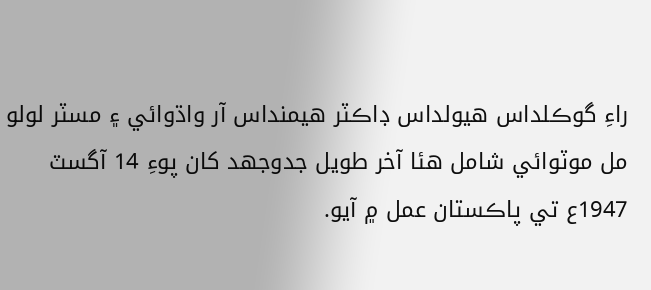راءِ گوڪلداس ھيولداس ڊاڪٽر ھيمنداس آر واڌوائي ۽ مسٽر لولو مل موٽوائي شامل ھئا آخر طويل جدوجهد کان پوءِ 14 آگسٽ 1947ع تي پاڪستان عمل ۾ آيو.